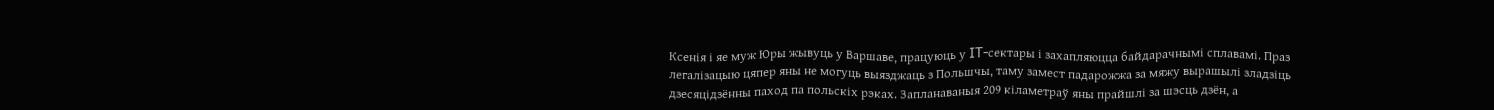Ксенія і яе муж Юры жывуць у Варшаве, працуюць у IT-сектары і захапляюцца байдарачнымі сплавамі. Праз легалізацыю цяпер яны не могуць выязджаць з Польшчы, таму замест падарожжа за мяжу вырашылі зладзіць дзесяцідзённы паход па польскіх рэках. Запланаваныя 209 кіламетраў яны прайшлі за шэсць дзён, а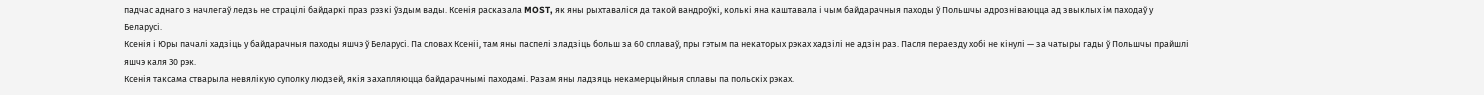падчас аднаго з начлегаў ледзь не страцілі байдаркі праз рэзкі ўздым вады. Ксенія расказала MOST, як яны рыхтаваліся да такой вандроўкі, колькі яна каштавала і чым байдарачныя паходы ў Польшчы адрозніваюцца ад звыклых ім паходаў у Беларусі.
Ксенія і Юры пачалі хадзіць у байдарачныя паходы яшчэ ў Беларусі. Па словах Ксеніі, там яны паспелі зладзіць больш за 60 сплаваў, пры гэтым па некаторых рэках хадзілі не адзін раз. Пасля пераезду хобі не кінулі — за чатыры гады ў Польшчы прайшлі яшчэ каля 30 рэк.
Ксенія таксама стварыла невялікую суполку людзей, якія захапляюцца байдарачнымі паходамі. Разам яны ладзяць некамерцыйныя сплавы па польскіх рэках.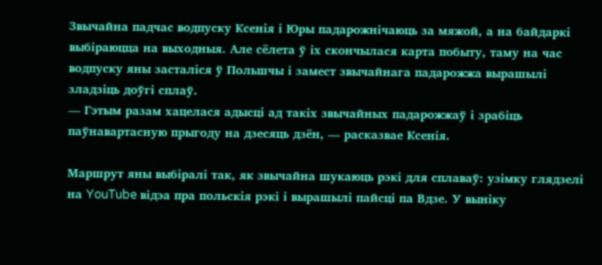Звычайна падчас водпуску Ксенія і Юры падарожнічаюць за мяжой, а на байдаркі выбіраюцца на выходныя. Але сёлета ў іх скончылася карта побыту, таму на час водпуску яны засталіся ў Польшчы і замест звычайнага падарожжа вырашылі зладзіць доўгі сплаў.
— Гэтым разам хацелася адысці ад такіх звычайных падарожжаў і зрабіць паўнавартасную прыгоду на дзесяць дзён, — расказвае Ксенія.

Маршрут яны выбіралі так, як звычайна шукаюць рэкі для сплаваў: узімку глядзелі на YouTube відэа пра польскія рэкі і вырашылі пайсці па Вдзе. У выніку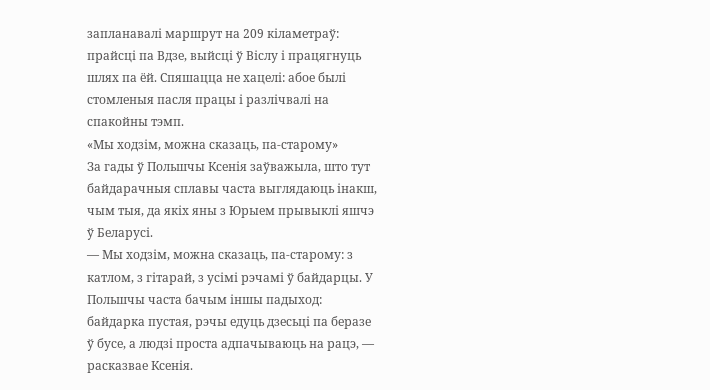запланавалі маршрут на 209 кіламетраў: прайсці па Вдзе, выйсці ў Віслу і працягнуць шлях па ёй. Спяшацца не хацелі: абое былі стомленыя пасля працы і разлічвалі на спакойны тэмп.
«Мы ходзім, можна сказаць, па-старому»
За гады ў Польшчы Ксенія заўважыла, што тут байдарачныя сплавы часта выглядаюць інакш, чым тыя, да якіх яны з Юрыем прывыклі яшчэ ў Беларусі.
— Мы ходзім, можна сказаць, па-старому: з катлом, з гітарай, з усімі рэчамі ў байдарцы. У Польшчы часта бачым іншы падыход: байдарка пустая, рэчы едуць дзесьці па беразе ў бусе, а людзі проста адпачываюць на рацэ, — расказвае Ксенія.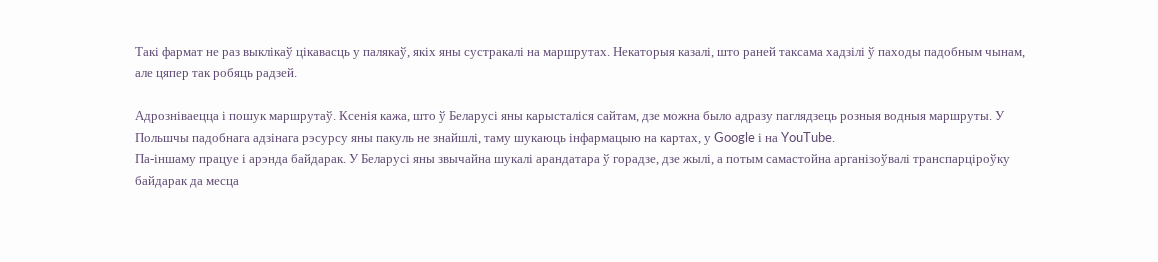Такі фармат не раз выклікаў цікавасць у палякаў, якіх яны сустракалі на маршрутах. Некаторыя казалі, што раней таксама хадзілі ў паходы падобным чынам, але цяпер так робяць радзей.

Адрозніваецца і пошук маршрутаў. Ксенія кажа, што ў Беларусі яны карысталіся сайтам, дзе можна было адразу паглядзець розныя водныя маршруты. У Польшчы падобнага адзінага рэсурсу яны пакуль не знайшлі, таму шукаюць інфармацыю на картах, у Google і на YouTube.
Па-іншаму працуе і арэнда байдарак. У Беларусі яны звычайна шукалі арандатара ў горадзе, дзе жылі, а потым самастойна арганізоўвалі транспарціроўку байдарак да месца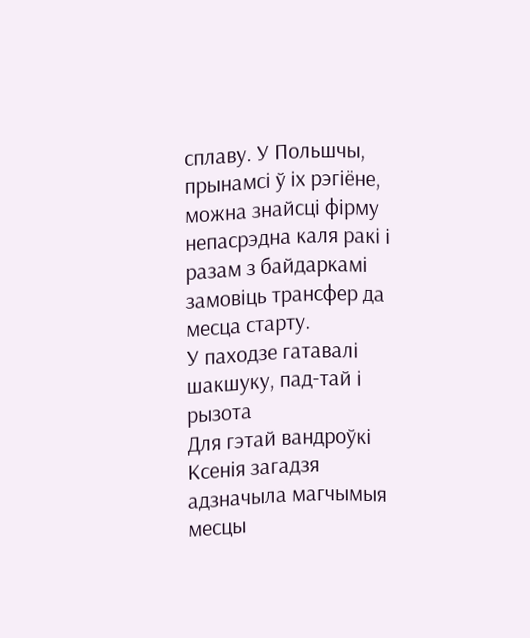сплаву. У Польшчы, прынамсі ў іх рэгіёне, можна знайсці фірму непасрэдна каля ракі і разам з байдаркамі замовіць трансфер да месца старту.
У паходзе гатавалі шакшуку, пад-тай і рызота
Для гэтай вандроўкі Ксенія загадзя адзначыла магчымыя месцы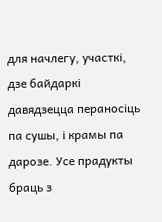для начлегу, участкі, дзе байдаркі давядзецца пераносіць па сушы, і крамы па дарозе. Усе прадукты браць з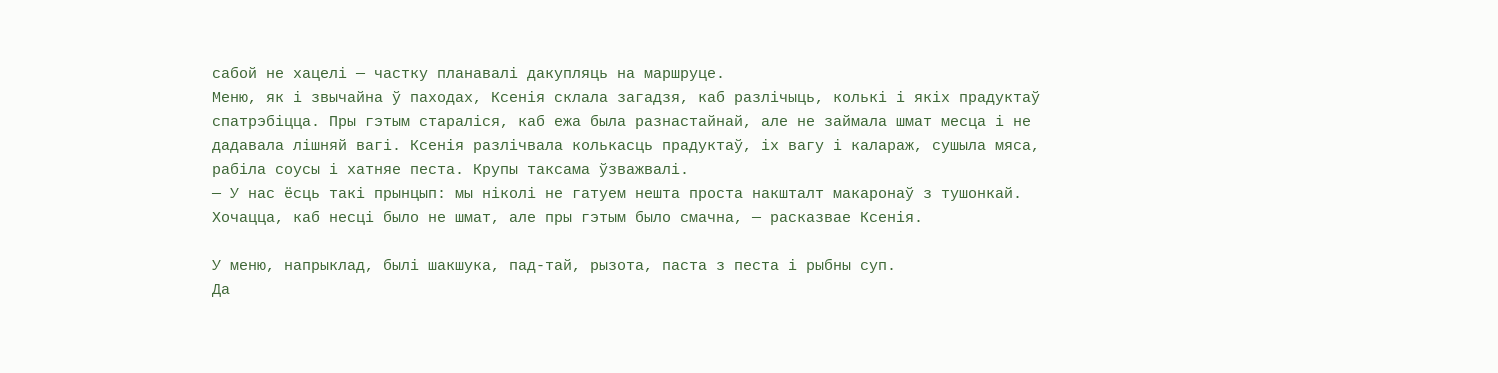сабой не хацелі — частку планавалі дакупляць на маршруце.
Меню, як і звычайна ў паходах, Ксенія склала загадзя, каб разлічыць, колькі і якіх прадуктаў спатрэбіцца. Пры гэтым стараліся, каб ежа была разнастайнай, але не займала шмат месца і не дадавала лішняй вагі. Ксенія разлічвала колькасць прадуктаў, іх вагу і калараж, сушыла мяса, рабіла соусы і хатняе песта. Крупы таксама ўзважвалі.
— У нас ёсць такі прынцып: мы ніколі не гатуем нешта проста накшталт макаронаў з тушонкай. Хочацца, каб несці было не шмат, але пры гэтым было смачна, — расказвае Ксенія.

У меню, напрыклад, былі шакшука, пад-тай, рызота, паста з песта і рыбны суп.
Да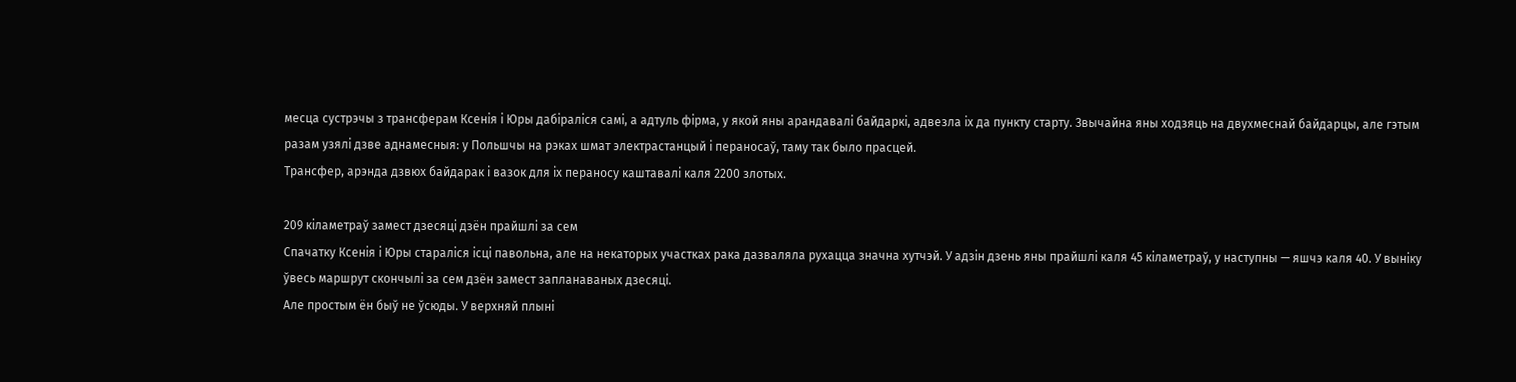месца сустрэчы з трансферам Ксенія і Юры дабіраліся самі, а адтуль фірма, у якой яны арандавалі байдаркі, адвезла іх да пункту старту. Звычайна яны ходзяць на двухмеснай байдарцы, але гэтым разам узялі дзве аднамесныя: у Польшчы на рэках шмат электрастанцый і пераносаў, таму так было прасцей.
Трансфер, арэнда дзвюх байдарак і вазок для іх пераносу каштавалі каля 2200 злотых.

209 кіламетраў замест дзесяці дзён прайшлі за сем
Спачатку Ксенія і Юры стараліся ісці павольна, але на некаторых участках рака дазваляла рухацца значна хутчэй. У адзін дзень яны прайшлі каля 45 кіламетраў, у наступны — яшчэ каля 40. У выніку ўвесь маршрут скончылі за сем дзён замест запланаваных дзесяці.
Але простым ён быў не ўсюды. У верхняй плыні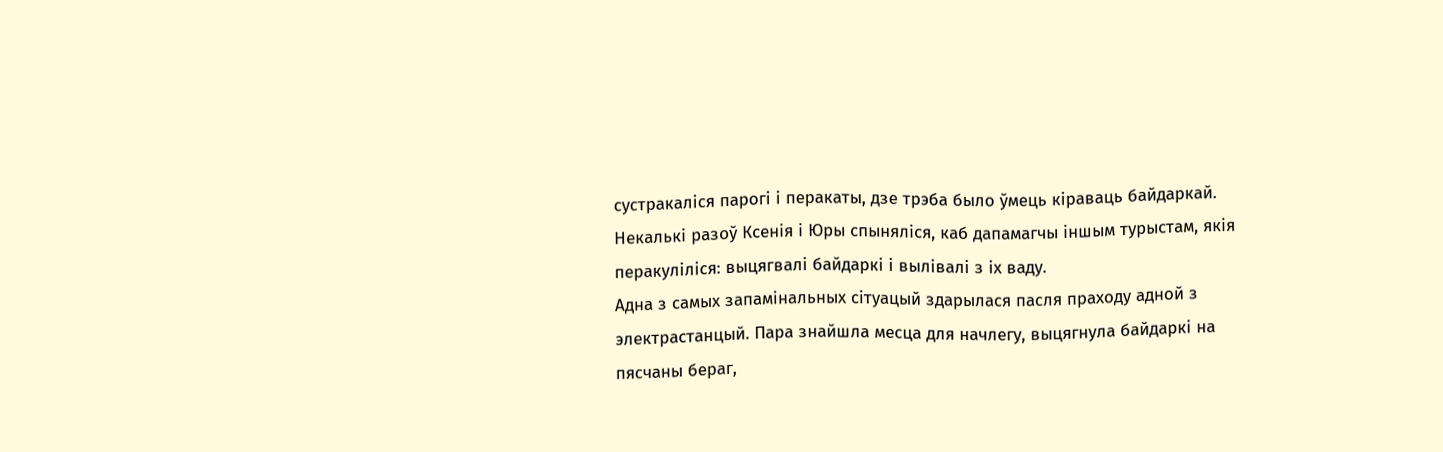сустракаліся парогі і перакаты, дзе трэба было ўмець кіраваць байдаркай. Некалькі разоў Ксенія і Юры спыняліся, каб дапамагчы іншым турыстам, якія перакуліліся: выцягвалі байдаркі і вылівалі з іх ваду.
Адна з самых запамінальных сітуацый здарылася пасля праходу адной з электрастанцый. Пара знайшла месца для начлегу, выцягнула байдаркі на пясчаны бераг,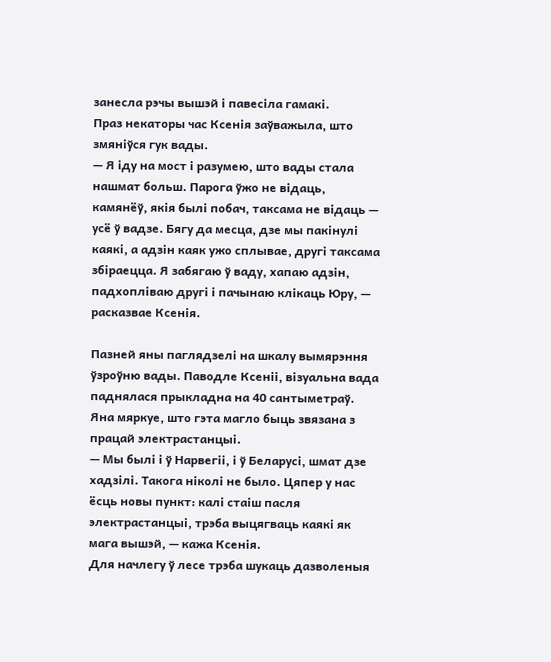занесла рэчы вышэй і павесіла гамакі.
Праз некаторы час Ксенія заўважыла, што змяніўся гук вады.
— Я іду на мост і разумею, што вады стала нашмат больш. Парога ўжо не відаць, камянёў, якія былі побач, таксама не відаць — усё ў вадзе. Бягу да месца, дзе мы пакінулі каякі, а адзін каяк ужо сплывае, другі таксама збіраецца. Я забягаю ў ваду, хапаю адзін, падхопліваю другі і пачынаю клікаць Юру, — расказвае Ксенія.

Пазней яны паглядзелі на шкалу вымярэння ўзроўню вады. Паводле Ксеніі, візуальна вада паднялася прыкладна на 40 сантыметраў. Яна мяркуе, што гэта магло быць звязана з працай электрастанцыі.
— Мы былі і ў Нарвегіі, і ў Беларусі, шмат дзе хадзілі. Такога ніколі не было. Цяпер у нас ёсць новы пункт: калі стаіш пасля электрастанцыі, трэба выцягваць каякі як мага вышэй, — кажа Ксенія.
Для начлегу ў лесе трэба шукаць дазволеныя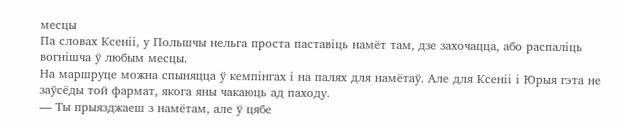месцы
Па словах Ксеніі, у Польшчы нельга проста паставіць намёт там, дзе захочацца, або распаліць вогнішча ў любым месцы.
На маршруце можна спыняцца ў кемпінгах і на палях для намётаў. Але для Ксеніі і Юрыя гэта не заўсёды той фармат, якога яны чакаюць ад паходу.
— Ты прыязджаеш з намётам, але ў цябе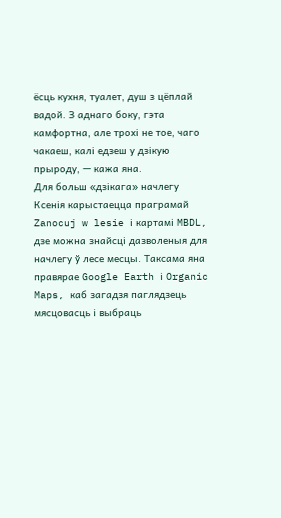ёсць кухня, туалет, душ з цёплай вадой. З аднаго боку, гэта камфортна, але трохі не тое, чаго чакаеш, калі едзеш у дзікую прыроду, — кажа яна.
Для больш «дзікага» начлегу Ксенія карыстаецца праграмай Zanocuj w lesie і картамі MBDL, дзе можна знайсці дазволеныя для начлегу ў лесе месцы. Таксама яна правярае Google Earth і Organic Maps, каб загадзя паглядзець мясцовасць і выбраць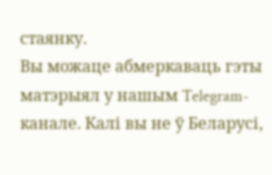стаянку.
Вы можаце абмеркаваць гэты матэрыял у нашым Telegram-канале. Калі вы не ў Беларусі,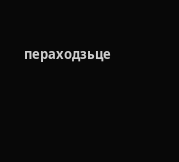пераходзьце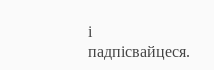і падпісвайцеся.